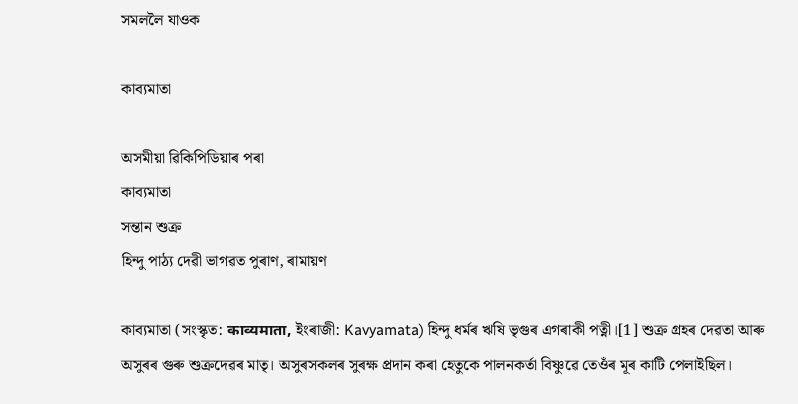সমললৈ যাওক

কাব্যমাতা

অসমীয়া ৱিকিপিডিয়াৰ পৰা
কাব্যমাতা
সন্তান শুক্ৰ
হিন্দু পাঠ্য দেৱী ভাগৱত পুৰাণ, ৰামায়ণ

কাব্যমাতা (সংস্কৃত: काव्यमाता, ইংৰাজী: Kavyamata) হিন্দু ধৰ্মৰ ঋষি ভৃগুৰ এগৰাকী পত্নী।[1] শুক্ৰ গ্ৰহৰ দেৱতা আৰু অসুৰৰ গুৰু শুক্ৰদেৱৰ মাতৃ। অসুৰসকলৰ সুৰক্ষ প্ৰদান কৰা হেতুকে পালনকৰ্তা বিষ্ণুৱে তেওঁৰ মূৰ কাটি পেলাইছিল।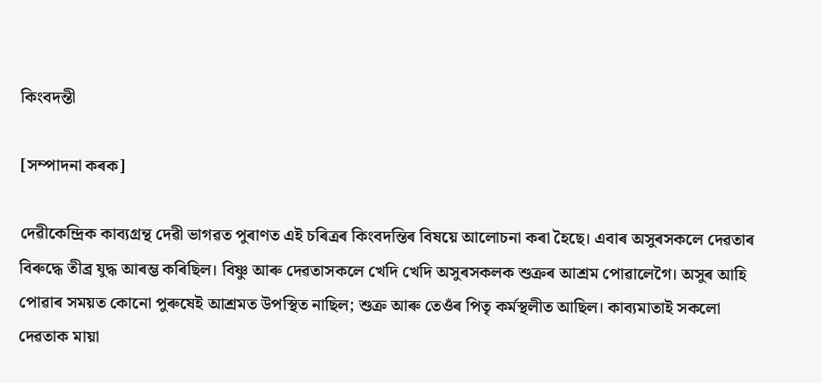কিংবদন্তী

[সম্পাদনা কৰক]

দেৱীকেন্দ্ৰিক কাব্যগ্ৰন্থ দেৱী ভাগৱত পুৰাণত এই চৰিত্ৰৰ কিংবদন্তিৰ বিষয়ে আলোচনা কৰা হৈছে। এবাৰ অসুৰসকলে দেৱতাৰ বিৰুদ্ধে তীব্ৰ যুদ্ধ আৰম্ভ কৰিছিল। বিষ্ণু আৰু দেৱতাসকলে খেদি খেদি অসুৰসকলক শুক্ৰৰ আশ্ৰম পোৱালেগৈ। অসুৰ আহি পোৱাৰ সময়ত কোনো পুৰুষেই আশ্ৰমত উপস্থিত নাছিল; শুক্ৰ আৰু তেওঁৰ পিতৃ কৰ্মস্থলীত আছিল। কাব্যমাতাই সকলো দেৱতাক মায়া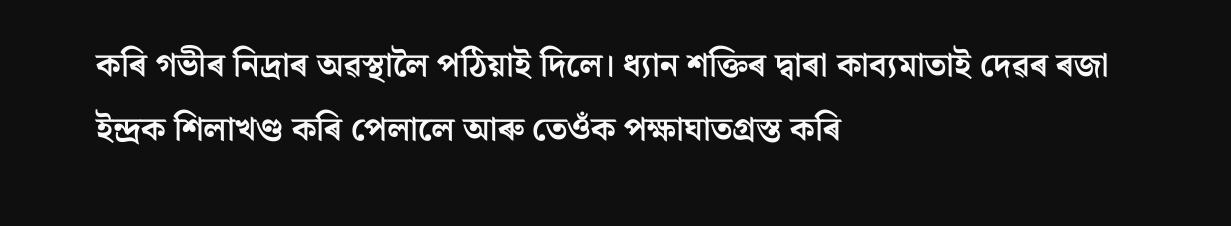কৰি গভীৰ নিদ্ৰাৰ অৱস্থালৈ পঠিয়াই দিলে। ধ্যান শক্তিৰ দ্বাৰা কাব্যমাতাই দেৱৰ ৰজা ইন্দ্ৰক শিলাখণ্ড কৰি পেলালে আৰু তেওঁক পক্ষাঘাতগ্ৰস্ত কৰি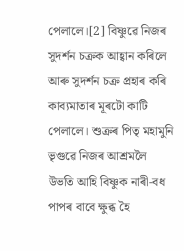পেলালে।[2] বিষ্ণুৱে নিজৰ সুদৰ্শন চক্ৰক আহ্বান কৰিলে আৰু সুদৰ্শন চক্ৰ প্ৰহাৰ কৰি কাব্যমাতাৰ মূৰটো কাটি পেলালে। শুক্ৰৰ পিতৃ মহামুনি ভৃগুৱে নিজৰ আশ্ৰমলৈ উভতি আহি বিষ্ণুক নাৰী-বধ পাপৰ বাবে ক্ষুব্ধ হৈ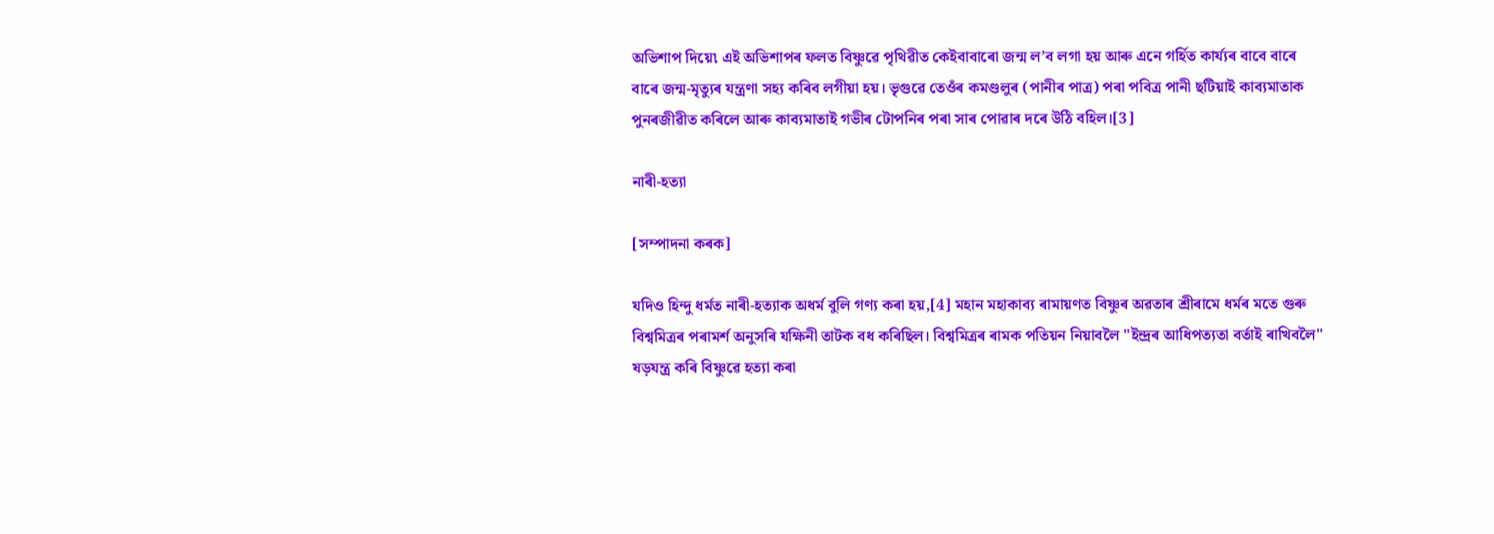অভিশাপ দিয়ে৷ এই অভিশাপৰ ফলত বিষ্ণুৱে পৃথিৱীত কেইবাবাৰো জন্ম ল’ব লগা হয় আৰু এনে গৰ্হিত কাৰ্য্যৰ বাবে বাৰে বাৰে জন্ম-মৃত্যুৰ যন্ত্ৰণা সহ্য কৰিব লগীয়া হয়। ভৃগুৱে তেওঁৰ কমণ্ডলুৰ (পানীৰ পাত্ৰ) পৰা পবিত্ৰ পানী ছটিয়াই কাব্যমাতাক পুনৰজীৱীত কৰিলে আৰু কাব্যমাতাই গভীৰ টোপনিৰ পৰা সাৰ পোৱাৰ দৰে উঠি বহিল।[3]

নাৰী-হত্যা

[সম্পাদনা কৰক]

যদিও হিন্দু ধৰ্মত নাৰী-হত্যাক অধৰ্ম বুলি গণ্য কৰা হয়,[4] মহান মহাকাব্য ৰামায়ণত বিষ্ণুৰ অৱতাৰ শ্ৰীৰামে ধৰ্মৰ মতে গুৰু বিশ্বমিত্ৰৰ পৰামৰ্শ অনুসৰি যক্ষিনী তাটক বধ কৰিছিল। বিশ্বমিত্ৰৰ ৰামক পতিয়ন নিয়াবলৈ "ইন্দ্ৰৰ আধিপত্যতা বৰ্তাই ৰাখিবলৈ" ষড়যন্ত্ৰ কৰি বিষ্ণুৱে হত্যা কৰা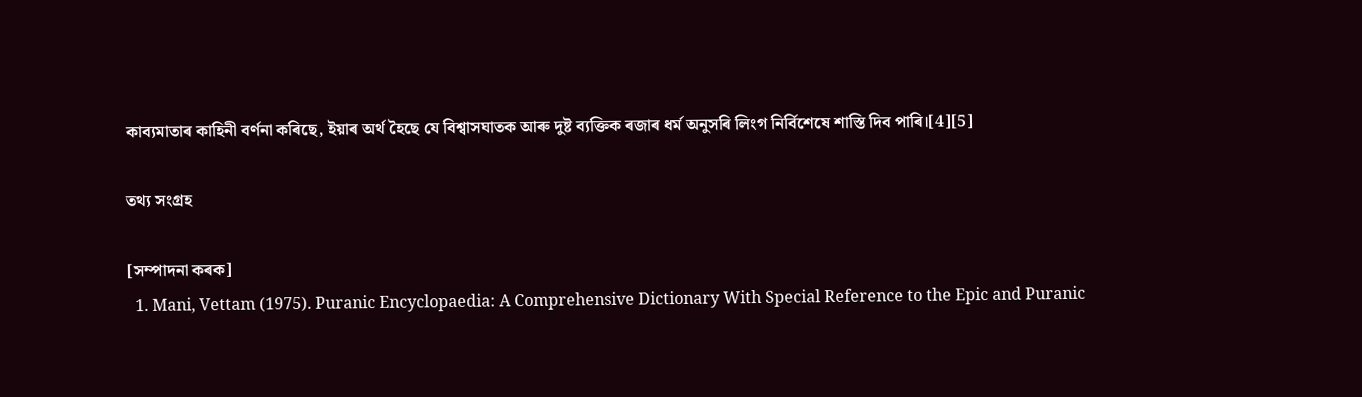কাব্যমাতাৰ কাহিনী বৰ্ণনা কৰিছে, ইয়াৰ অৰ্থ হৈছে যে বিশ্বাসঘাতক আৰু দুষ্ট ব্যক্তিক ৰজাৰ ধৰ্ম অনুসৰি লিংগ নিৰ্বিশেষে শাস্তি দিব পাৰি।[4][5]

তথ্য সংগ্ৰহ

[সম্পাদনা কৰক]
  1. Mani, Vettam (1975). Puranic Encyclopaedia: A Comprehensive Dictionary With Special Reference to the Epic and Puranic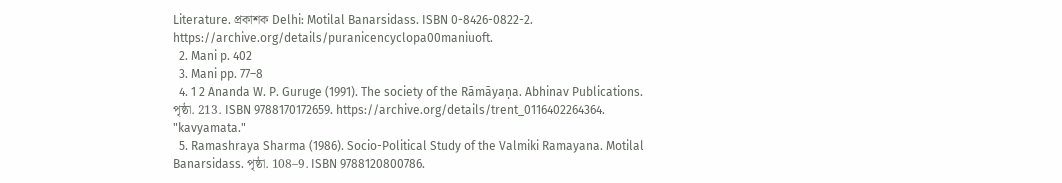Literature. প্ৰকাশক Delhi: Motilal Banarsidass. ISBN 0-8426-0822-2. https://archive.org/details/puranicencyclopa00maniuoft.
  2. Mani p. 402
  3. Mani pp. 77–8
  4. 1 2 Ananda W. P. Guruge (1991). The society of the Rāmāyaṇa. Abhinav Publications. পৃষ্ঠা. 213. ISBN 9788170172659. https://archive.org/details/trent_0116402264364. "kavyamata."
  5. Ramashraya Sharma (1986). Socio-Political Study of the Valmiki Ramayana. Motilal Banarsidass. পৃষ্ঠা. 108–9. ISBN 9788120800786.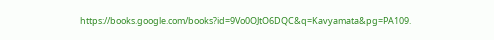https://books.google.com/books?id=9Vo0OJtO6DQC&q=Kavyamata&pg=PA109.